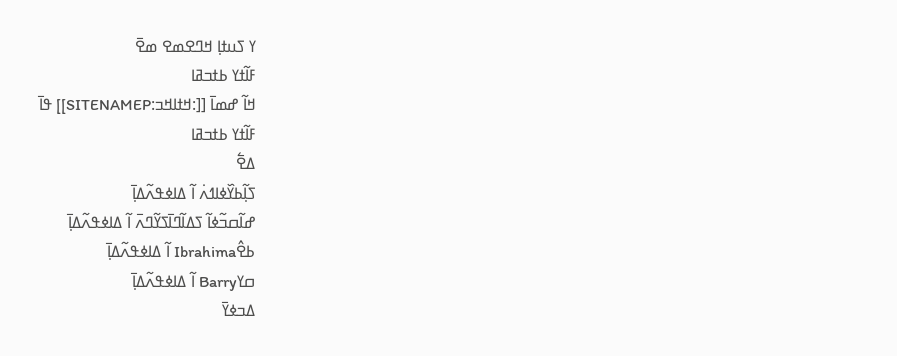ߌ ߖߎߙߊ߲ ߞߣߐߘߐ ߘߐ߫
ߓߊ߬ߙߌ ߕߙߏߥߊ
ߞߊ߬ ߝߘߊ߫ [[:ߞߙߊߞߏ:SITENAMEP]] ߟߊ߫
ߓߊ߬ߙߌ ߕߙߏߥߊ
ߡߐ߱
ߖߊ߲߬ߕߌ߰ߦߊߗߍ߭ ߊ߬ ߡߊߦߟߍ߬ߡߊ߲߫
ߝߊ߬ߛߏ߬ߦߊ߬ ߖߡߊ߬ߣߊ߫ߖߌ߬ߣߍ߫ ߊ߬ ߡߊߦߟߍ߬ߡߊ߲߫
ߕߐ߮Ibrahima ߊ߬ ߡߊߦߟߍ߬ߡߊ߲߫
ߛߌBarry ߊ߬ ߡߊߦߟߍ߬ߡߊ߲߫
ߡߏߦߌ߫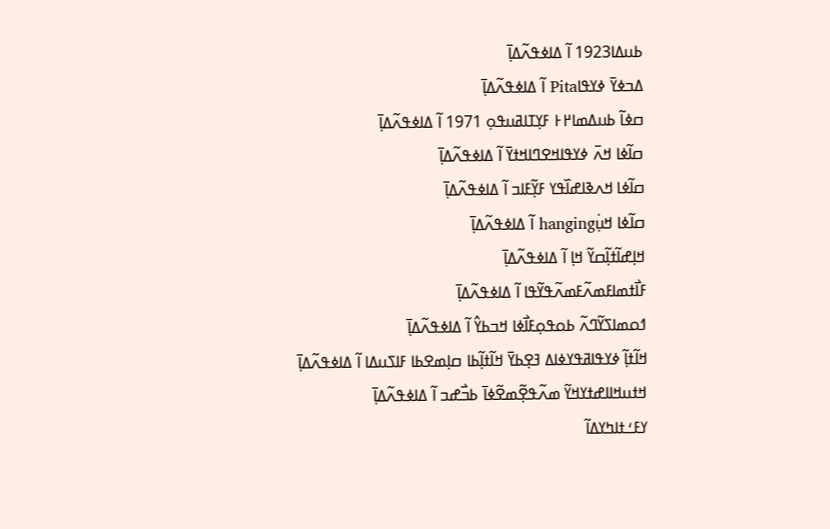ߕߎߡߊ1923 ߊ߬ ߡߊߦߟߍ߬ߡߊ߲߫
ߡߏߦߌ߫ ߦߌߟߊPita ߊ߬ ߡߊߦߟߍ߬ߡߊ߲߫
ߛߦߊ߬ ߕߎߡߘߊ߂߅ ߓߌ߲ߠߊߥߎߟߋ߲ 1971 ߊ߬ ߡߊߦߟߍ߬ߡߊ߲߫
ߛߊ߬ߦߊ ߞߍ߫ ߦߌߟߊߞߐߣߊߞߙߌ߫ ߊ߬ ߡߊߦߟߍ߬ߡߊ߲߫
ߛߊ߬ߦߊ ߞߍߢߊߝߊ߰ߟߌ ߓߌ߲߬ߓߊߏ ߊ߬ ߡߊߦߟߍ߬ߡߊ߲߫
ߛߊ߬ߦߊ ߞߎ߲߭hanging ߊ߬ ߡߊߦߟߍ߬ߡߊ߲߫
ߞߊ߲ߝߊ߬ߙߊ߲߬ߛߌ߬ ߞߊ߲ ߊ߬ ߡߊߦߟߍ߬ߡߊ߲߫
ߓߊ߯ߙߘߊߓߘߍ߬ߓߘߍ߬ߟߌ߬ߟߊ ߊ߬ ߡߊߦߟߍ߬ߡߊ߲߫
ߗߋߘߊߖߌ߬ߣߍ߬ ߕߋߟߋ߲ߓߊ߯ߦߊ ߞߏߕߌ߮ ߊ߬ ߡߊߦߟߍ߬ߡߊ߲߫
ߞߊ߬ߙߊ߲߬ ߦߌߟߊߥߟߌߦߊߡ ߔߐ߲ߕߌ߫ ߞߊ߬ߙߊ߲߬ߕߊ ߛߊ߲ߘߐߕߊ ߓߊߖߎߡߊ ߊ߬ ߡߊߦߟߍ߬ߡߊ߲߫
ߞߙߎߞߊߊߝߙߌߞߌ߬ ߘߍ߬ߟߐ߲߬ߘߐ߬ߦߊ߫ ߕߏ߯ߝߏ ߊ߬ ߡߊߦߟߍ߬ߡߊ߲߫
ߌߓߑߙߊߤߌߡߊ߬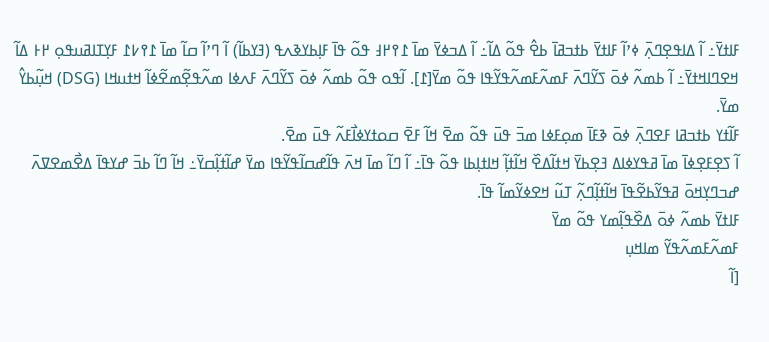ߓߊߙߌ߫߸ ߊ߬ ߡߊߟߐ߲ߣߍ߲߫ ߦߴߊ߬ ߓߊߙߌ߫ ߕߙߏߥߊ߫ ߕߐ߮ ߟߋ߬ ߡߊ߬߸ ߊ߬ ߡߏߦߌ߫ ߘߊ߫ ߁߉߂߃ ߟߋ߬ ߟߊ߫ ߓߊ߲ߕߌߢߍߟ (ߔߌߕߊ߬) ߊ߬ ߣߴߊ߬ ߛߊ߬ ߘߊ߫ ߁߉߇߁ ߓߌ߲ߠߊߥߎߟߋ߲ ߂߅ ߡߊ߬ ߞߐߣߊߞߙߌ߫߸ ߊ߬ ߕߘߍ߬ ߦߋ߫ ߖߌ߬ߣߍ߫ ߓߘߍ߬ߓߘߍ߬ߟߌ߬ߟߊ ߟߋ߬ ߘߌ߫[߁]. ߊ߬ߟߋ ߟߋ߬ ߕߘߍ߬ ߦߋ߫ ߖߌ߬ߣߍ߫ ߓߍߦߊ ߘߍ߬ߟߐ߲߬ߘߐ߬ߦߊ߬ ߞߙߎߞߊ (DSG) ߞߎ߲߬ߕߌ߮ ߘߌ߫.
ߓߊ߬ߙߌ ߕߙߏߥߊ ߓߐߣߍ߲߫ ߦߋ߫ ߢߓߊ߫ ߘߋ߲ߓߦߊ ߘߏ߫ ߟߎ߫ ߟߋ߬ ߘߐ߫ ߞߊ߬ ߓߐ߫ ߛߋߙߌߦߊ߯ߓߍ߬ ߟߎ߫ ߘߐ߫.
ߊ߬ ߖߐ߲ߓߐ߲ߦߊ߫ ߘߊ߫ ߥߟߌߦߊߡ ߔߐ߲ߕߌ߫ ߞߙߊ߬ߡߐ߰ ߞߊ߬ߙߊ߲߬ ߞߊߙߊ߲ߕߊ ߟߋ߬ ߟߊ߫߸ ߊ߬ ߣߊ߬ ߘߊ߫ ߞߍ߫ ߟߊ߬ߝߛߊ߬ߟߌ߬ߟߊ ߘߌ߫ ߝߊ߬ߙߊ߲߬ߛߌ߫߸ ߞߊ߬ ߣߊ߬ ߕߏ߫ ߝߌߟߊ߫ ߡߐ߯ߘߐߜߍ߫ ߝߏߣߌ߲ߞߋ߫ ߥߟߌ߬ߕߐ߬ߟߊ߫ ߞߊ߬ߙߊ߲߬ߣߍ߲߬ ߠߎ߬ ߞߐߦߌ߬ߘߊ߬ ߟߊ߫.
ߓߊߙߌ߫ ߕߘߍ߬ ߦߋ߫ ߡߐ߰ߟߊ߲߬ߘߌ ߟߋ߬ ߘߌ߫
ߓߘߍ߬ߓߘߍ߬ߟߌ߬ ߘߊߞߎ߲
[ߊ߬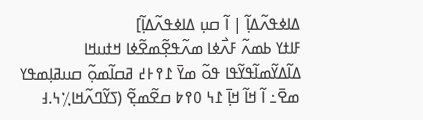ߡߊߦߟߍ߬ߡߊ߲߬ | ߊ߬ ߛߎ߲ ߡߊߦߟߍ߬ߡߊ߲߬]
ߓߊߙߌ ߕߘߍ߬ ߓߍ߯ߦߊ ߘߍ߬ߟߐ߲߬ߘߐ߬ߦߊ ߞߙߎߞߊ ߡߊ߬ߡߌ߬ߘߊ߬ߟߌ߬ߟߊ ߟߋ߬ ߘߌ߫ ߁߉߅߄ ߥߛߊ߬ߘߋ߲߬ ߛߎߥߊ߲ߘߟߌ ߘߐ߫߸ ߊ߬ ߞߊ߬ ߞߊ߲߫ ߁߆ ߀߉߈ ߛߐ߬ߘߐ߲߬ (ߖߌ߬ߣߍ߬ߞߊ٪߆.߃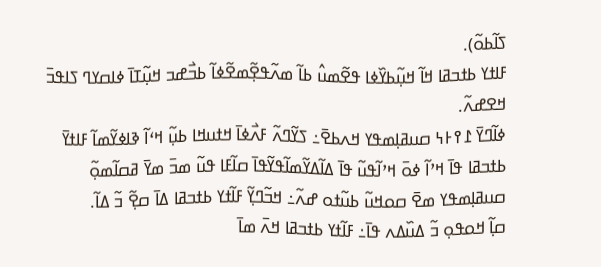ߖߊ߬ߕߋ߬).
ߓߊߙߌ ߕߙߏߥߊ ߞߊ߬ ߞߎ߲߬ߕߌ߰ߦߊ ߟߐ߬ߘߎ߮ ߕߊ߬ ߘߍ߬ߟߐ߲߬ߘߐ߬ߦߊ߬ ߕߏ߯ߝߏ ߞߎ߲߬ߠߊ߫ ߦߊߛߌߣ ߖߊߟߏ߫ ߞߐߝߍ߬.
ߦߊ߬ߣߌ߫ ߁߉߅߆ ߛߎߥߊ߲ߘߟߌ ߞߍߕߐ߫߸ ߖߌ߬ߣߍ߬ ߓߍ߯ߦߊ߫ ߞߙߎߞߊ ߕߎ߲߬ ߞߵߊ߬ ߢߊߦߌ߬ߘߊ߬ ߓߊߙߌ߫ ߕߙߏߥߊ ߟߊ߫ ߞߴߊ߬ ߦߋ߫ ߞߴߊ߬ߟߎ߬ ߟߊ߫ ߡߊ߬ߡߌ߬ߘߊ߬ߟߌ߬ߟߊ߫ ߛߊ߬ߓߊ ߟߎ߬ ߘߏ߫ ߘߌ߫ ߥߛߊ߬ߘߋ߲߬ ߛߎߥߊ߲ߘߟߌ ߘߐ߫ ߛߋߞߎ߬ ߕߎ߬ߙߋ ߝߍ߬߸ ߞߏ߬ߣߌ߲߬ ߓߊ߬ߙߌ ߕߙߏߥߊ ߡߊ߫ ߛߐ߲߬ ߏ߬ ߡߊ߬.
ߛߊ߲߬ ߞߋߟߋ߲ ߏ߬ ߡߎ߰ߡߍ ߟߊ߫߸ ߓߊ߬ߙߌ ߕߙߏߥߊ ߞߍ߫ ߘߊ߫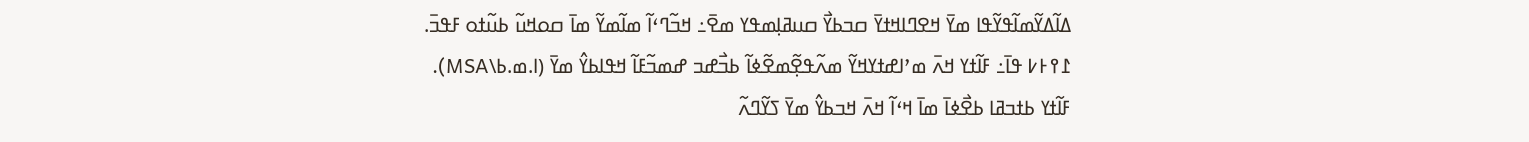ߡߊ߬ߡߌ߬ߘߊ߬ߟߌ߬ߟߊ ߘߌ߫ ߞߐߣߊߞߙߌ߫ ߛߏߕߌ߯ ߛߎߥߊ߲ߘߟߌ ߘߐ߫߸ ߞߏ߬ߣߵߊ߬ ߘߊ߬ߘߌ߬ ߘߊ߫ ߛߋߞߎ߬ ߕߎ߬ߙߋ ߓߟߏ߫.
߁߉߅߇ ߟߊ߫߸ ߓߊ߬ߙߌ ߞߍ߫ ߘߴߊߝߙߌߞߌ߬ ߘߍ߬ߟߐ߲߬ߘߐ߬ߦߊ߬ ߕߏ߯ߝߏ ߝߘߏ߬ߓߊ߬ ߞߟߊߕߌ߮ ߘߌ߫ (ߊ.ߘ.ߕ\MSA).
ߓߊ߬ߙߌ ߕߙߏߥߊ ߕߐ߯ߦߊ߫ ߘߊ߫ ߞߵߊ߬ ߞߍ߫ ߞߏߕߌ߮ ߘߌ߫ ߖߌ߬ߣߍ߬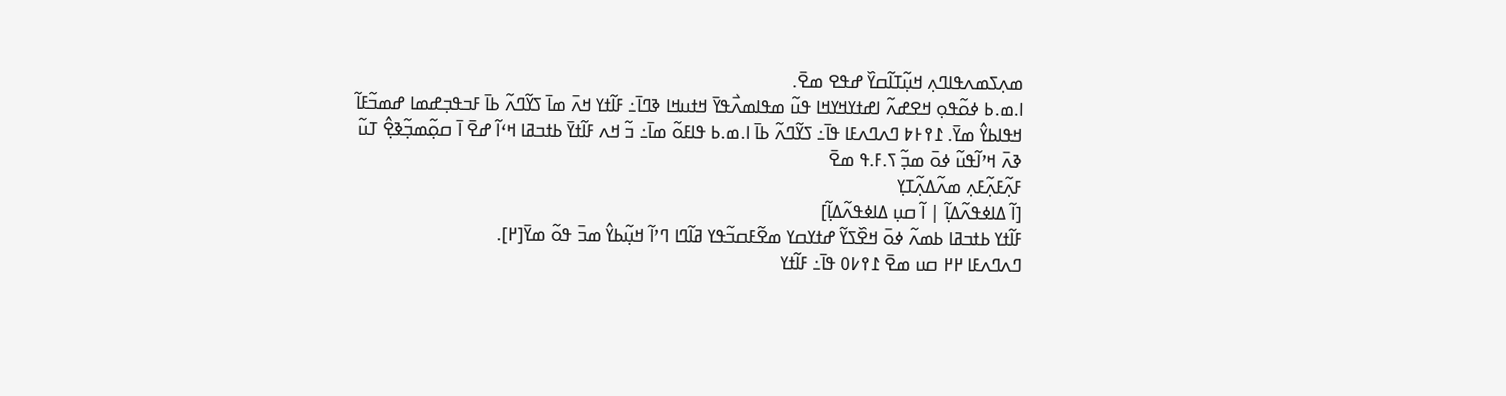ߘߍ߲ߖߘߍߟߊߣߍ߲ ߞߎ߲߬ߠߊ߬ߛߌ߰ ߝߟߐ ߘߐ߫.
ߊ.ߘ.ߕ ߦߋ߬ߟߋ߲ ߞߐߝߍ߬ ߊߝߙߌߞߌߞߊ ߟߎ߬ ߘߟߊߘߍ߯ߟߌ߫ ߞߙߎߞߊ ߢߣߊ߫߸ ߓߊ߬ߙߌ ߞߍ߫ ߘߊ߫ ߖߌ߬ߣߍ߬ ߕߊ߫ ߓߏߟߏ߲ߝߘߊ ߝߘߏ߬ߓߊ߬ ߞߟߊߕߌ߮ ߘߌ߫. ߁߉߅߈ ߣߍߣߍߓߊ ߟߊ߫߸ ߖߌ߬ߣߍ߬ ߕߊ߫ ߊ.ߘ.ߕ ߟߊߓߋ߬ ߘߊ߫߸ ߏ߬ ߞߍ ߓߊ߬ߙߌ߫ ߕߙߏߥߊ ߞߵߊ߬ ߝߐ߫ ߊ߫ ߛߋ߲߬ߘߏ߲߬ߢߐ߲߮ ߠߎ߬ ߢߍ߫ ߞߴߊ߬ߟߎ߬ ߦߋ߫ ߘߏ߲߬ ߖ.ߓ.ߟ ߘߐ߫
ߓߍ߲߬ߓߍ߲߬ߓߍ߲ ߘߍ߬ߡߍ߲߬ߠߌ߲
[ߊ߬ ߡߊߦߟߍ߬ߡߊ߲߬ | ߊ߬ ߛߎ߲ ߡߊߦߟߍ߬ߡߊ߲߬]
ߓߊ߬ߙߌ ߕߙߏߥߊ ߕߘߍ߬ ߦߋ߫ ߞߐ߰ߖߌ߬ ߝߙߌߛߌ ߘߐ߬ߓߛߏ߬ߟߌ ߥߊ߬ߣߊ ߣߴߊ߬ ߞߎ߲߬ߕߌ߮ ߘߏ߫ ߟߋ߬ ߘߌ߫[߂].
ߣߍߣߍߓߊ ߂߂ ߛߎ ߘߐ߫ ߁߉߇߀ ߟߊ߫߸ ߓߊ߬ߙߌ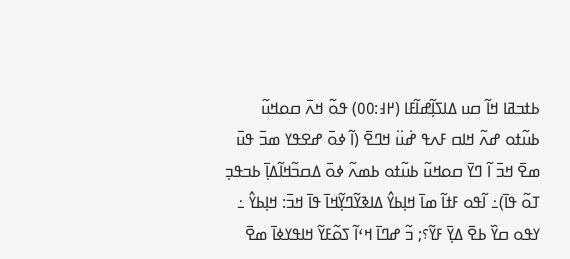ߕߙߏߥߊ ߞߊ߬ ߛߎ ߡߊߖߊ߲߬ߝߊ߬ߓߊ (߂߃:߀߀) ߟߋ߬ ߞߍ߫ ߛߋߞߎ߬ ߕߎ߬ߙߋ ߝߍ߬ ߞߊߛ ߓߍߟ ߝ߭ߎ߳ ߞߣߐ߫ (ߊ߬ ߦߋ߫ ߝߐߟߌ ߘߏ߫ ߟߎ߫ ߘߐ߫ ߞߏ߫ ߊ߬ ߣߌ߫ ߛߋߞߎ߬ ߕߎ߬ߙߋ ߕߘߍ߬ ߦߋ߫ ߡߛߏ߬ߞߊ߬ߡߊ߲߫ ߕߏߟߏ߲ ߠߋ߬ ߟߊ߫)߸ ߊ߬ߟߋ ߓߙߊ߬ ߘߊ߫ ߞߊ߲ߕߌ߮ ߡߊߢߌ߬ߣߌ߲߬ߞߊ߫ ߟߊ߫ ߞߏ߫: ߞߊ߲ߕߌ߮ ߸ ߌߟߋ ߛߌ߰ ߕߐ߫ ߡߌ߲߫ ߓߌ߬؟; ߏ߬ ߝߣߊ߫ ߞߵߊ߬ ߖߋ߬ߓߌ߬ ߞߊߟߌߦߊ߫ ߘߐ߫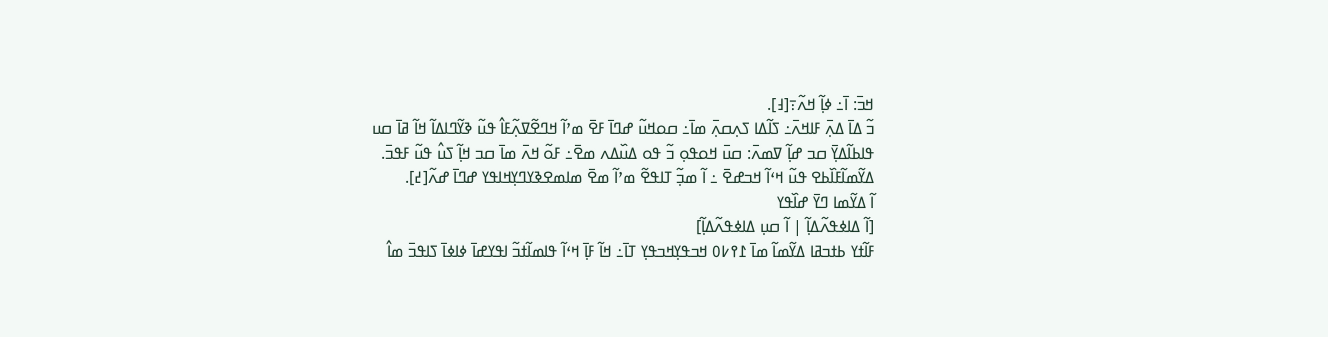ߞߏ߫: ߊ߫߸ ߦߊ߲߬ ߞߍ߬߹[߃].
ߏ߬ ߡߊ߫ ߡߍ߲߫ ߓߊߞߍ߫߸ ߖߊ߬ߡߊ ߖߍ߲ߛߍ߲߫ ߘߊ߫߸ ߛߋߞߎ߬ ߝߣߊ߫ ߓߐ߫ ߘߴߊ߬ ߞߣߐ߬ߜߍ߲߬ߓߊ߮ ߟߎ߬ ߢߌ߬ߣߊߡߊ߬ ߞߊ߬ ߥߊ߫ ߛߎ ߟߊߕߊ߬ߡߌ߲߫ ߛߏ ߝߊ߲߬ ߜߘߍ߫: ߛߎ߫ ߞߋߟߋ߲ ߏ߬ ߟߋ ߡߎ߰ߡߍ ߘߐ߫߸ ߓߋ߬ ߞߍ߫ ߘߊ߫ ߛߏ ߞߊ߲߬ ߖߎ߮ ߟߎ߬ ߓߟߏ߫. ߡߌ߬ߘߊ߬ߓߊ߰ߕߐ ߟߎ߬ ߞߵߊ߬ ߞߏߝߐ߫ ߸ ߊ߬ ߘߏ߲߬ ߠߊߟߐ߬ ߘߴߊ߬ ߘߐ߫ ߘߊߘߐߢߌߣߌ߲ߞߊߟߌ ߝߣߊ߫ ߝߍ߬[߄].
ߊ߬ ߡߌ߬ߘߊ ߣߌ߫ ߝߊ߰ߟߌ
[ߊ߬ ߡߊߦߟߍ߬ߡߊ߲߬ | ߊ߬ ߛߎ߲ ߡߊߦߟߍ߬ߡߊ߲߬]
ߓߊ߬ߙߌ ߕߙߏߥߊ ߡߌ߬ߘߊ߬ ߘߊ߫ ߁߉߇߀ ߞߏߟߌ߲ߞߏߟߌ߲ ߠߊ߫߸ ߞߊ߬ ߓߊ߲߫ ߞߵߊ߬ ߟߊߘߊ߬ߙߏ߬ ߊߟߌߝߊ߫ ߦߊߦߊ߫ ߖߊߟߏ߫ ߘߊ߮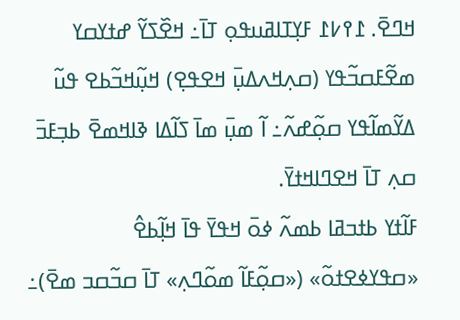ߞߣߐ߫. ߁߉߇߁ ߓߌ߲ߠߊߥߎߟߋ߲ ߠߊ߫߸ ߞߐ߰ߖߌ߬ ߝߙߌߛߌ ߘߐ߬ߓߛߏ߬ߟߌ (ߛߍ߲ߞߍߡߎ߲߫ ߞߐߟߐ߲) ߞߎ߲߬ߞߏ߬ߕߐ ߟߎ߬ ߡߌ߬ߘߊ߬ߟߌ ߛߋ߲߬ߝߍ߬߸ ߊ߬ ߘߎ߲߫ ߘߊ߫ ߖߊ߬ߡߊ ߢߊߞߘߐ߫ ߕߏ߲ߓߏ߫ ߛߍ߲ ߠߊ߫ ߞߐߣߊߞߙߌ߫.
ߓߊ߬ߙߌ ߕߙߏߥߊ ߕߘߍ߬ ߦߋ߫ ߞߟߌ߫ ߟߊ߫ ߞߊ߲߬ߕߐ߮ «ߛߟߌߦߐߙߋ߬» («ߛߋ߲߬ߓߊ߬ ߘߋ߬ߣߍ߲» ߠߊ߫ ߛߏ߬ߛߏ ߘߐ߫)߸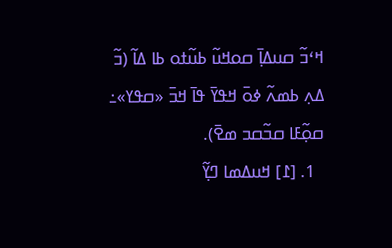ߞߵߏ߬ ߛߎߡߊ߲߫ ߛߋߞߎ߬ ߕߎ߬ߙߋ ߕߊ ߡߊ߬ (ߏ߬ ߡߍ߲ ߕߘߍ߬ ߦߋ߫ ߞߟߌ߫ ߟߊ߫ ߞߏ߫ «ߛߟߌ»߸ ߛߋ߲߬ߓߊ ߛߏ߬ߛߏ ߘߐ߫).
  1. [߁] ߞߎߡߘߊ ߣߌ߲߬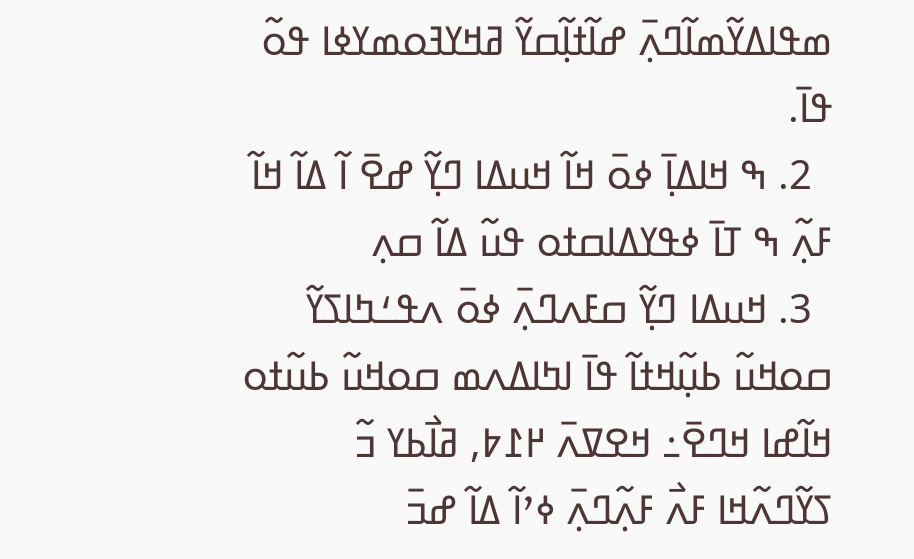ߘߟߊߡߌ߬ߘߊ߬ߣߍ߲߫ ߝߊ߬ߙߊ߲߬ߛߌ߬ ߥߞߌߔߋߘߌߦߊ ߟߋ߬ ߟߊ߫.
  2. ߒ ߞߊߡߊ߲߫ ߦߋ߫ ߞߊ߬ ߞߎߡߊ ߣߌ߲߬ ߝߐ߫ ߊ߬ ߡߊ߬ ߞߊ߬ ߓߍ߲߬ ߒ ߠߊ߫ ߦߟߌߡߊߛߙߋ ߟߎ߬ ߡߊ߬ ߛߍ߲
  3. ߞߎߡߊ ߣߌ߲߬ ߛߓߍߣߍ߲߫ ߦߋ߫ ߍߟߑߤߊߖߌ߬ ߛߋߞߎ߬ ߕߎ߲߬ߞߙߊ߬ ߟߊ߫ ߊߤߊߡߍߘ ߛߋߞߎ߬ ߕߎ߬ߙߋ ߞߊ߬ߝߊ ߞߣߐ߫߸ ߞߐߜߍ߫ ߂߁߈, ߥߊ߯ߕߌ ߏ߬ ߖߌ߬ߣߍ߬ߞߊ ߓߍ߯ ߓߍ߲߬ߣߍ߲߫ ߦߴߊ߬ ߡߊ߬ ߝߏ߫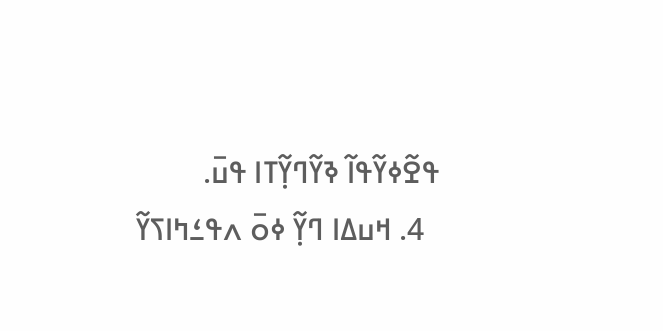ߟߐ߬ߦߌ߬ߟߊ߬ ߢߌ߬ߣߌ߲߬ߠߊ ߟߎ߫.
  4. ߞߎߡߊ ߣߌ߲߬ ߦߋ߫ ߍߟߑߤߊߖߌ߬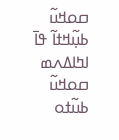ߛߋߞߎ߬ ߕߎ߲߬ߞߙߊ߬ ߟߊ߫ ߊߤߊߡߍߘ ߛߋߞߎ߬ ߕߎ߬ߙߋ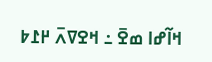ߞߊ߬ߝߊ ߘߐ߫ ߸ ߞߐߜߍ߫ ߂߁߈